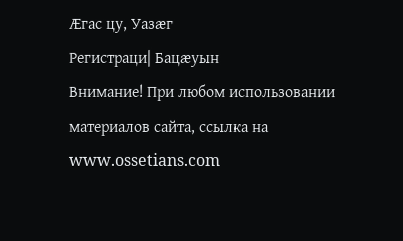Æгас цу, Уазæг
Регистраци| Бацæуын
Внимание! При любом использовании материалов сайта, ссылка на www.ossetians.com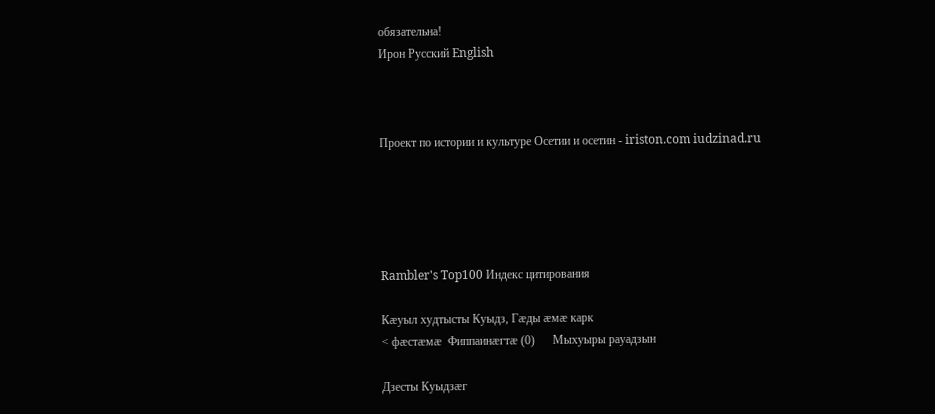обязательна!
Ирон Русский English



Проект по истории и культуре Осетии и осетин - iriston.com iudzinad.ru





Rambler's Top100 Индекс цитирования

Кæуыл худтысты Куыдз, Гæды æмæ карк
< фæстæмæ  Фиппаинæгтæ (0)      Мыхуыры рауадзын

Дзесты Куыдзæг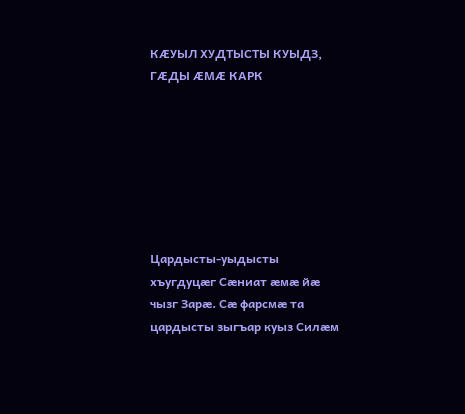КÆУЫЛ ХУДТЫСТЫ КУЫДЗ, ГÆДЫ ÆМÆ КАРК







Цардысты-уыдысты хъугдуцæг Сæниат æмæ йæ чызг Зарæ. Сæ фарсмæ та цардысты зыгъар куыз Силæм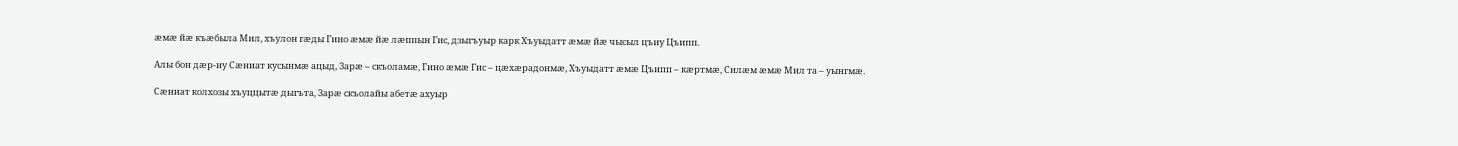æмæ йæ къæбыла Мил, хъулон гæды Гино æмæ йæ лæппын Гис, дзыгъуыр карк Хъуыдатт æмæ йæ чысыл цъиу Цъипп.

Алы бон дæр-иу Сæниат кусынмæ ацыд, Зарæ – скъоламæ, Гино æмæ Гис – цæхæрадонмæ, Хъуыдатт æмæ Цъипп – кæртмæ, Силæм æмæ Мил та – уынгмæ.

Сæниат колхозы хъуццытæ дыгъта, Зарæ скъолайы абетæ ахуыр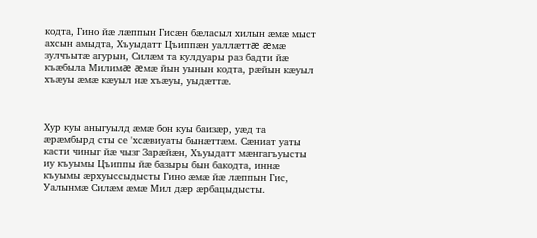кодта, Гино йæ лæппын Гисæн бæласыл хилын æмæ мыст ахсын амыдта, Хъуыдатт Цъиппæн уаллæттæ æмæ зулчъытæ агурын, Силæм та кулдуары раз бадти йæ къæбыла Милимæ æмæ йын уынын кодта, рæйын кæуыл хъæуы æмæ кæуыл нæ хъæуы, уыдæттæ.



Хур куы аныгуылд æмæ бон куы баизæр, уæд та æрæмбырд сты се 'хсæвиуаты бынæттæм. Сæниат уаты касти чиныг йæ чызг Зарæйæн, Хъуыдатт мæнгагъуысты иу къуымы Цъиппы йæ базыры бын бакодта, иннæ къуымы æрхуыссыдысты Гино æмæ йæ лæппын Гис, Уалынмæ Силæм æмæ Мил дæр æрбацыдысты.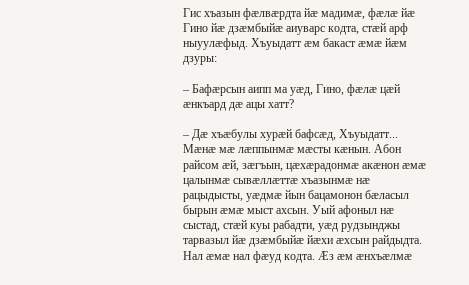Гис хъазын фæлвæрдта йæ мадимæ, фæлæ йæ Гино йæ дзæмбыйæ аиуварс кодта, стæй арф ныуулæфыд. Хъуыдатт æм бакаст æмæ йæм дзуры:

– Бафæрсын аипп ма уæд, Гино, фæлæ цæй æнкъард дæ ацы хатт?

– Дæ хъæбулы хурæй бафсæд, Хъуыдатт... Мæнæ мæ лæппынмæ мæсты кæнын. Абон райсом æй, зæгъын, цæхæрадонмæ акæнон æмæ цалынмæ сывæллæттæ хъазынмæ нæ рацыдысты, уæдмæ йын бацамонон бæласыл бырын æмæ мыст ахсын. Уый афоныл нæ сыстад, стæй куы рабадти, уæд рудзынджы тарвазыл йæ дзæмбыйæ йæхи æхсын райдыдта. Нал æмæ нал фæуд кодта. Æз æм æнхъæлмæ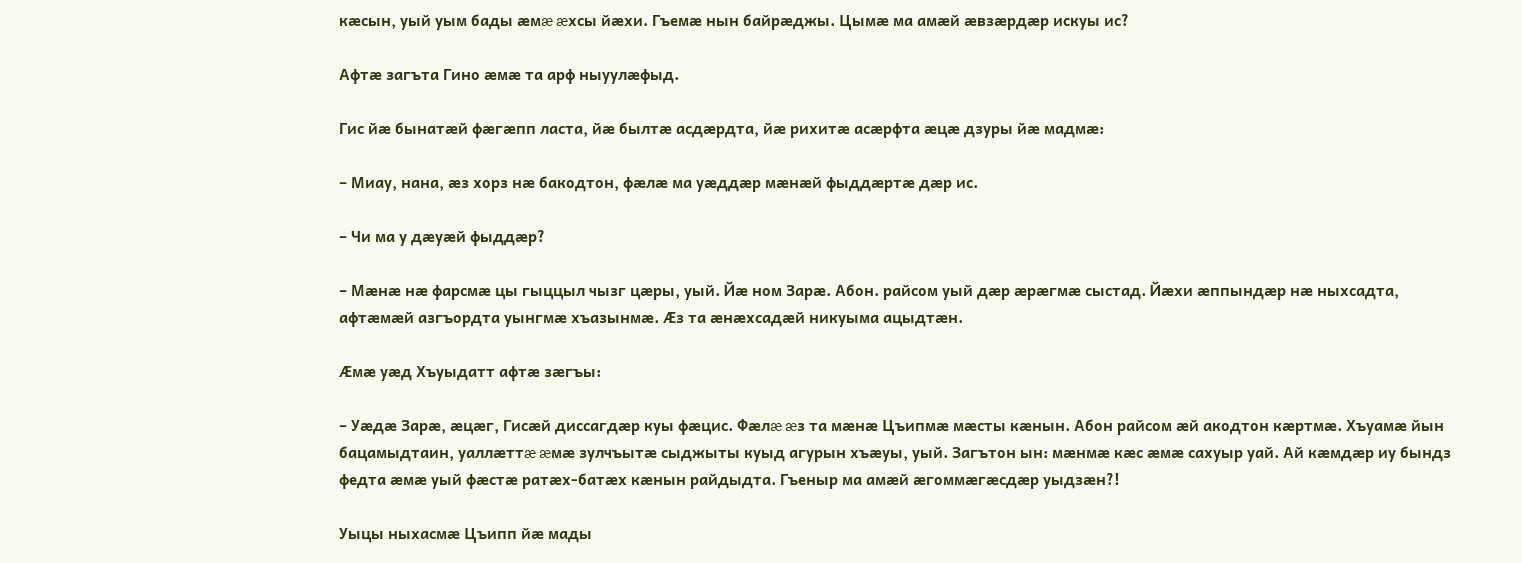кæсын, уый уым бады æмæ æхсы йæхи. Гъемæ нын байрæджы. Цымæ ма амæй æвзæрдæр искуы ис?

Афтæ загъта Гино æмæ та арф ныуулæфыд.

Гис йæ бынатæй фæгæпп ласта, йæ былтæ асдæрдта, йæ рихитæ асæрфта æцæ дзуры йæ мадмæ:

– Миау, нана, æз хорз нæ бакодтон, фæлæ ма уæддæр мæнæй фыддæртæ дæр ис.

– Чи ма у дæуæй фыддæр?

– Мæнæ нæ фарсмæ цы гыццыл чызг цæры, уый. Йæ ном Зарæ. Абон. райсом уый дæр æрæгмæ сыстад. Йæхи æппындæр нæ ныхсадта, афтæмæй азгъордта уынгмæ хъазынмæ. Æз та æнæхсадæй никуыма ацыдтæн.

Æмæ уæд Хъуыдатт афтæ зæгъы:

– Уæдæ Зарæ, æцæг, Гисæй диссагдæр куы фæцис. Фæлæ æз та мæнæ Цъипмæ мæсты кæнын. Абон райсом æй акодтон кæртмæ. Хъуамæ йын бацамыдтаин, уаллæттæ æмæ зулчъытæ сыджыты куыд агурын хъæуы, уый. Загътон ын: мæнмæ кæс æмæ сахуыр уай. Ай кæмдæр иу бындз федта æмæ уый фæстæ ратæх-батæх кæнын райдыдта. Гъеныр ма амæй æгоммæгæсдæр уыдзæн?!

Уыцы ныхасмæ Цъипп йæ мады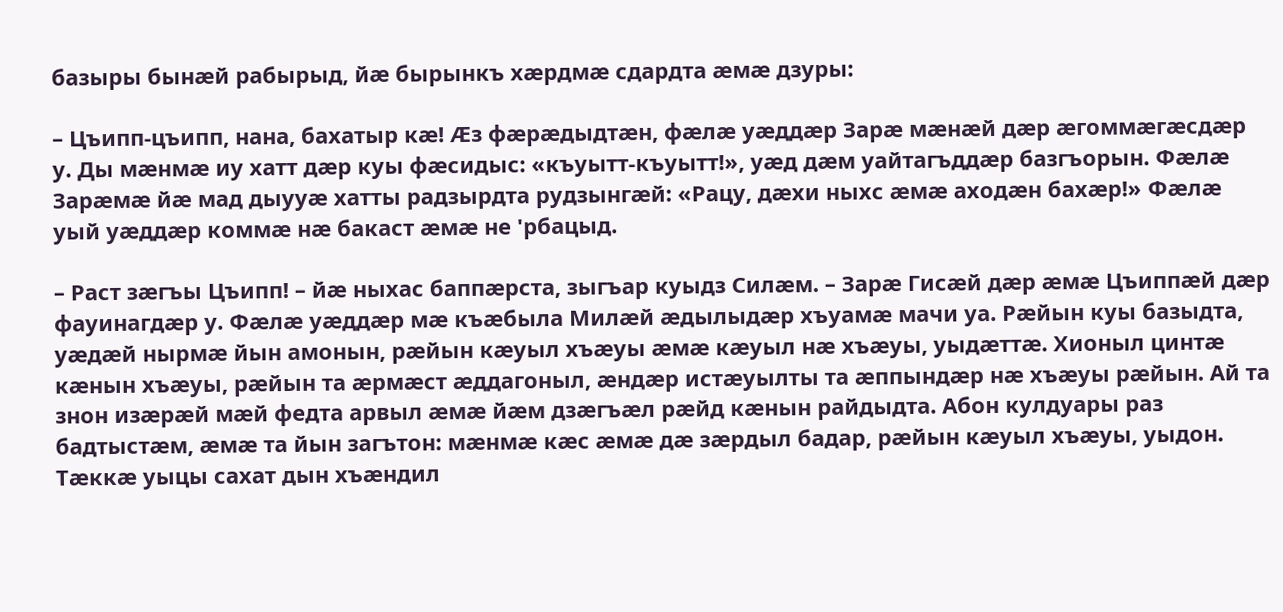базыры бынæй рабырыд, йæ бырынкъ хæрдмæ сдардта æмæ дзуры:

– Цъипп-цъипп, нана, бахатыр кæ! Æз фæрæдыдтæн, фæлæ уæддæр Зарæ мæнæй дæр æгоммæгæсдæр у. Ды мæнмæ иу хатт дæр куы фæсидыс: «къуытт-къуытт!», уæд дæм уайтагъддæр базгъорын. Фæлæ Зарæмæ йæ мад дыууæ хатты радзырдта рудзынгæй: «Рацу, дæхи ныхс æмæ аходæн бахæр!» Фæлæ уый уæддæр коммæ нæ бакаст æмæ не 'рбацыд.

– Раст зæгъы Цъипп! – йæ ныхас баппæрста, зыгъар куыдз Силæм. – Зарæ Гисæй дæр æмæ Цъиппæй дæр фауинагдæр у. Фæлæ уæддæр мæ къæбыла Милæй æдылыдæр хъуамæ мачи уа. Рæйын куы базыдта, уæдæй нырмæ йын амонын, рæйын кæуыл хъæуы æмæ кæуыл нæ хъæуы, уыдæттæ. Хионыл цинтæ кæнын хъæуы, рæйын та æрмæст æддагоныл, æндæр истæуылты та æппындæр нæ хъæуы рæйын. Ай та знон изæрæй мæй федта арвыл æмæ йæм дзæгъæл рæйд кæнын райдыдта. Абон кулдуары раз бадтыстæм, æмæ та йын загътон: мæнмæ кæс æмæ дæ зæрдыл бадар, рæйын кæуыл хъæуы, уыдон. Тæккæ уыцы сахат дын хъæндил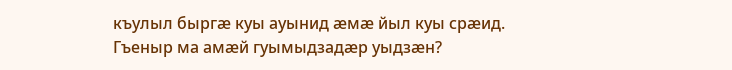къулыл быргæ куы ауынид æмæ йыл куы срæид. Гъеныр ма амæй гуымыдзадæр уыдзæн?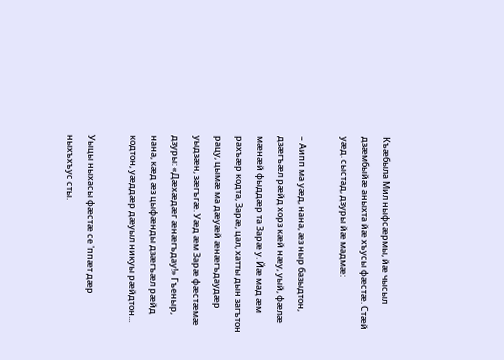Къæбыла Мил ныфсæрмы, йæ чысыл дзæмбыйæ аныхта йæ хъусы фæстæ. Стæй уæд. сыстад, дзуры йæ мадмæ:

– Аипп ма уæд, нана, æз ныр базыдтон, дзæгъæл рæйд хорз кæй нæу, уый, фæлæ мæнæй фыддæр та Зарæ у. Йæ мад æм рахъæр кодта, Зарæ, цал, хатты дын загътон рацу, цымæ ма дæуæй æнæгъдаудæр уыдзæн, зæгъгæ. Уæд æм Зарæ фæстæмæ дзуры: «Дæхæдæг æнæгъдау!» Гъеныр, нана, кæд æз цыфæнды дзæгъæл рæйд кодтон, уæддæр дæуыл никуы рæйдтон...

Уыцы ныхасы фæстæ се 'ппæт дæр ныхъхъус сты.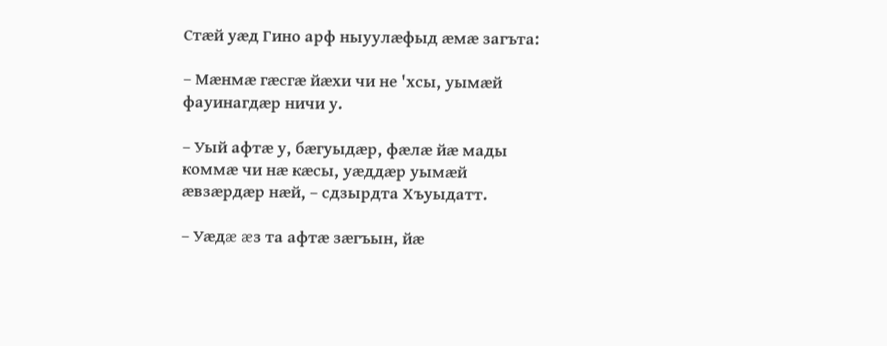Стæй уæд Гино арф ныуулæфыд æмæ загъта:

– Мæнмæ гæсгæ йæхи чи не 'хсы, уымæй фауинагдæр ничи у.

– Уый афтæ у, бæгуыдæр, фæлæ йæ мады коммæ чи нæ кæсы, уæддæр уымæй æвзæрдæр нæй, – сдзырдта Хъуыдатт.

– Уæдæ æз та афтæ зæгъын, йæ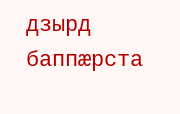дзырд баппæрста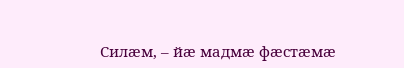Силæм, – йæ мадмæ фæстæмæ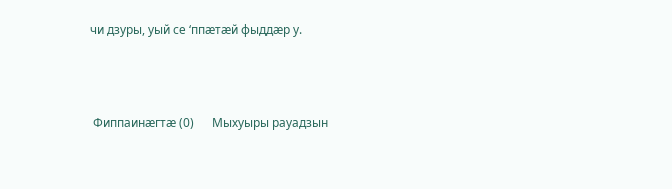чи дзуры, уый се ‘ппæтæй фыддæр у.



 Фиппаинæгтæ (0)      Мыхуыры рауадзын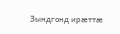Зындгонд ирæттæ